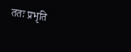ततः प्रभृति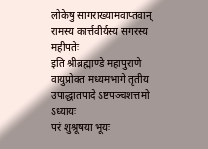लोकेषु सागराख्यामवाप्तवान्
रामस्य कार्त्तवीर्यस्य सगरस्य महीपतेः
इति श्रीब्रह्माण्डे महापुराणे वायुप्रोक्त मध्यमभागे तृतीय उपाद्धातपादे ऽष्टपञ्चशत्तमो ऽध्यायः
परं शुश्रूषया भूयः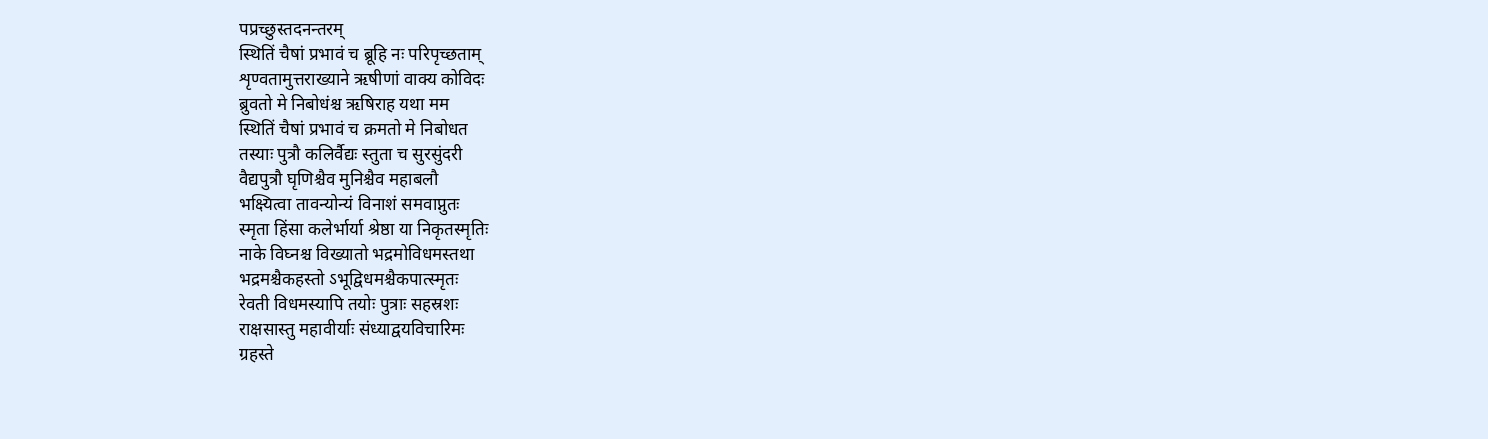पप्रच्छुस्तदनन्तरम्
स्थितिं चैषां प्रभावं च ब्रूहि नः परिपृच्छताम्
शृण्वतामुत्तराख्याने ऋषीणां वाक्य कोविदः
ब्रुवतो मे निबोधंश्च ऋषिराह यथा मम
स्थितिं चैषां प्रभावं च क्रमतो मे निबोधत
तस्याः पुत्रौ कलिर्वैद्यः स्तुता च सुरसुंदरी
वैद्यपुत्रौ घृणिश्चैव मुनिश्चैव महाबलौ
भक्ष्यित्वा तावन्योन्यं विनाशं समवाप्नुतः
स्मृता हिंसा कलेर्भार्या श्रेष्ठा या निकृतस्मृतिः
नाके विघ्नश्च विख्यातो भद्रमोविधमस्तथा
भद्रमश्चैकहस्तो ऽभूद्विधमश्चैकपात्स्मृतः
रेवती विधमस्यापि तयोः पुत्राः सहस्रशः
राक्षसास्तु महावीर्याः संध्याद्वयविचारिमः
ग्रहस्ते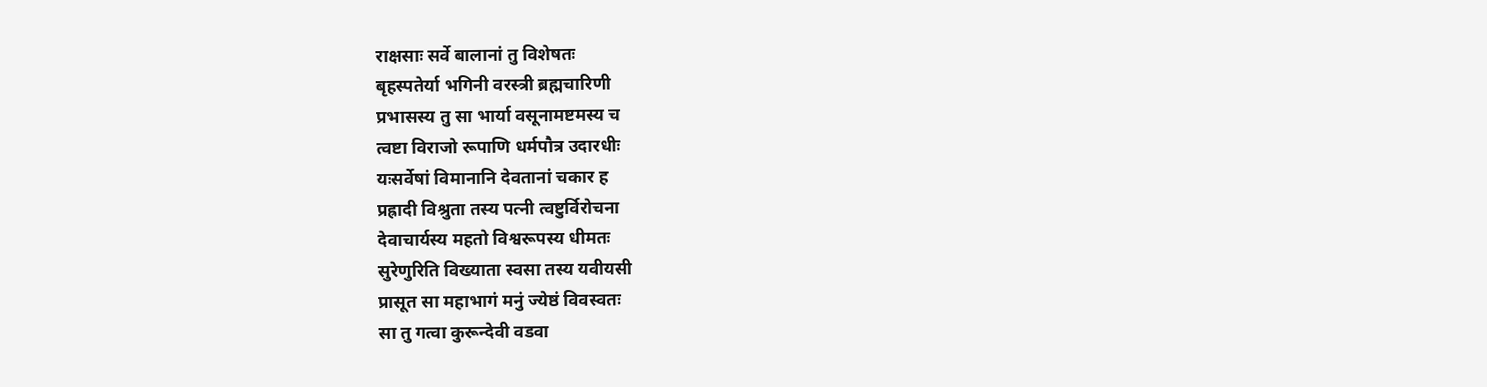राक्षसाः सर्वे बालानां तु विशेषतः
बृहस्पतेर्या भगिनी वरस्त्री ब्रह्मचारिणी
प्रभासस्य तु सा भार्या वसूनामष्टमस्य च
त्वष्टा विराजो रूपाणि धर्मपौत्र उदारधीः
यःसर्वेषां विमानानि देवतानां चकार ह
प्रह्रादी विश्रुता तस्य पत्नी त्वष्टुर्विरोचना
देवाचार्यस्य महतो विश्वरूपस्य धीमतः
सुरेणुरिति विख्याता स्वसा तस्य यवीयसी
प्रासूत सा महाभागं मनुं ज्येष्ठं विवस्वतः
सा तु गत्वा कुरून्देवी वडवा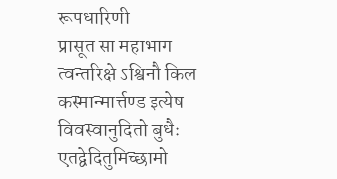रूपधारिणी
प्रासूत सा महाभाग त्वन्तरिक्षे ऽश्विनौ किल
कस्मान्मार्त्तण्ड इत्येष विवस्वानुदितो बुधैः
एतद्वेदितुमिच्छामो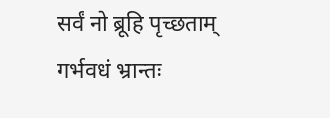सर्वं नो ब्रूहि पृच्छताम्
गर्भवधं भ्रान्तः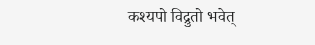कश्यपो विद्रुतो भवेत्